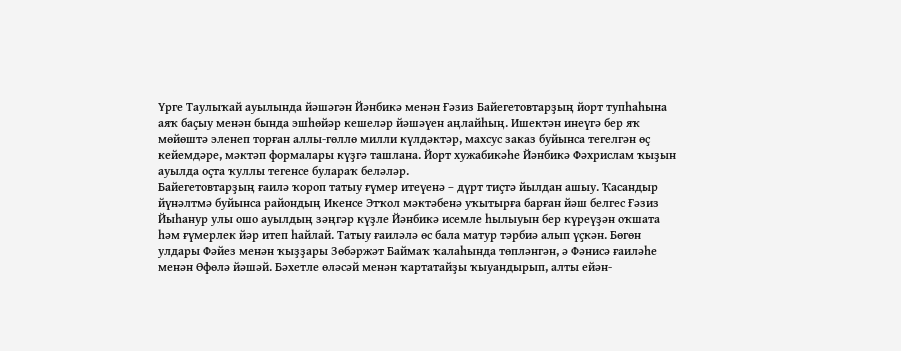Үрге Таулыҡай ауылында йәшәгән Йәнбикә менән Ғәзиз Байегетовтарҙың йорт тупһаһына аяҡ баҫыу менән бында эшһөйәр кешеләр йәшәүен аңлайһың. Ишектән инеүгә бер яҡ мөйөштә эленеп торған аллы-гөллө милли күлдәктәр, махсус заказ буйынса тегелгән өҫ кейемдәре, мәктәп формалары күҙгә ташлана. Йорт хужабикәһе Йәнбикә Фәхрислам ҡыҙын ауылда оҫта ҡуллы тегенсе булараҡ беләләр.
Байегетовтарҙың ғаилә ҡороп татыу ғүмер итеүенә – дүрт тиҫтә йылдан ашыу. Ҡасандыр йүнәлтмә буйынса райондың Икенсе Этҡол мәктәбенә уҡытырға барған йәш белгес Ғәзиз Йыһанур улы ошо ауылдың зәңгәр күҙле Йәнбикә исемле һылыуын бер күреүҙән оҡшата һәм ғүмерлек йәр итеп һайлай. Татыу ғаиләлә өс бала матур тәрбиә алып үҫкән. Бөгөн улдары Фәйез менән ҡыҙҙары Зөбәржәт Баймаҡ ҡалаһында төпләнгән, ә Фәнисә ғаиләһе менән Өфөлә йәшәй. Бәхетле өләсәй менән ҡартатайҙы ҡыуандырып, алты ейән-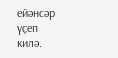ейәнсәр үҫеп килә.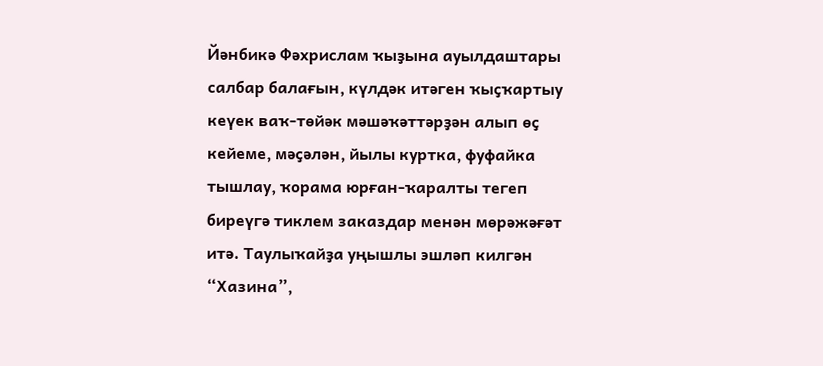Йәнбикә Фәхрислам ҡыҙына ауылдаштары салбар балағын, күлдәк итәген ҡыҫҡартыу кеүек ваҡ-төйәк мәшәҡәттәрҙән алып өҫ кейеме, мәҫәлән, йылы куртка, фуфайка тышлау, ҡорама юрған-ҡаралты тегеп биреүгә тиклем заказдар менән мөрәжәғәт итә. Таулыҡайҙа уңышлы эшләп килгән “Хазина”,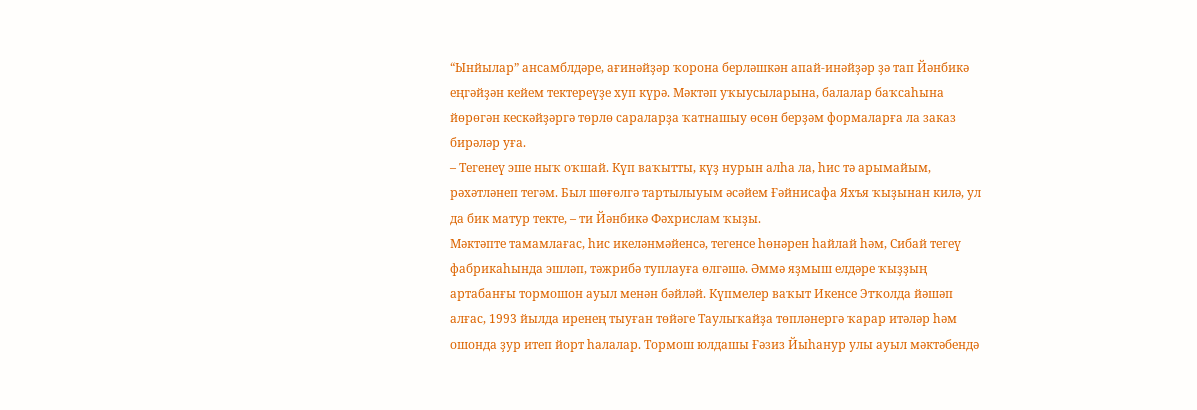“Ынйылар” ансамблдәре, ағинәйҙәр ҡорона берләшкән апай-инәйҙәр ҙә тап Йәнбикә еңгәйҙән кейем тектереүҙе хуп күрә. Мәктәп уҡыусыларына, балалар баҡсаһына йөрөгән кескәйҙәргә төрлө сараларҙа ҡатнашыу өсөн берҙәм формаларға ла заказ бирәләр уға.
– Тегенеү эше ныҡ оҡшай. Күп ваҡытты, күҙ нурын алһа ла, һис тә арымайым, рәхәтләнеп тегәм. Был шөғөлгә тартылыуым әсәйем Ғәйнисафа Яхъя ҡыҙынан килә, ул да бик матур текте, – ти Йәнбикә Фәхрислам ҡыҙы.
Мәктәпте тамамлағас, һис икеләнмәйенсә, тегенсе һөнәрен һайлай һәм, Сибай тегеү фабрикаһында эшләп, тәжрибә туплауға өлгәшә. Әммә яҙмыш елдәре ҡыҙҙың артабанғы тормошон ауыл менән бәйләй. Күпмелер ваҡыт Икенсе Этҡолда йәшәп алғас, 1993 йылда иренең тыуған төйәге Таулыҡайҙа төпләнергә ҡарар итәләр һәм ошонда ҙур итеп йорт һалалар. Тормош юлдашы Ғәзиз Йыһанур улы ауыл мәктәбендә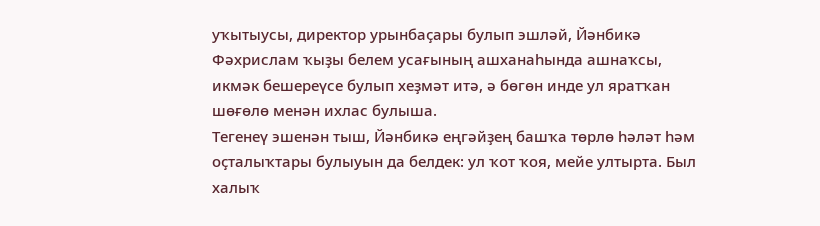уҡытыусы, директор урынбаҫары булып эшләй, Йәнбикә Фәхрислам ҡыҙы белем усағының ашханаһында ашнаҡсы, икмәк бешереүсе булып хеҙмәт итә, ә бөгөн инде ул яратҡан шөғөлө менән ихлас булыша.
Тегенеү эшенән тыш, Йәнбикә еңгәйҙең башҡа төрлө һәләт һәм оҫталыҡтары булыуын да белдек: ул ҡот ҡоя, мейе ултырта. Был халыҡ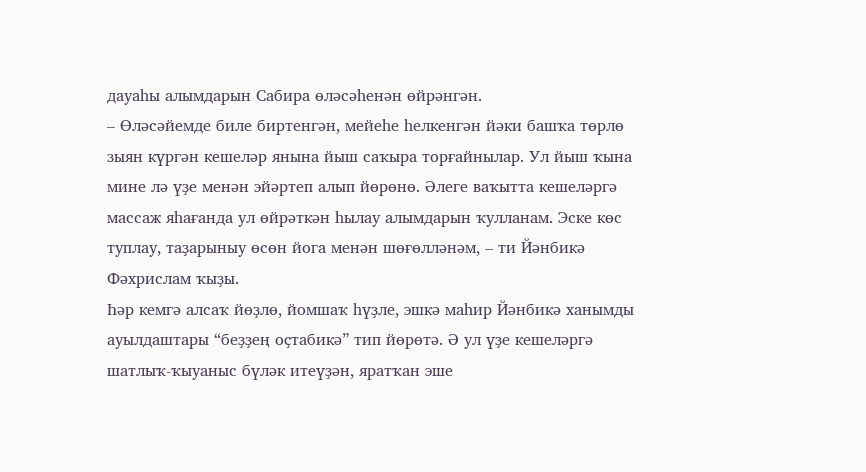дауаһы алымдарын Сабира өләсәһенән өйрәнгән.
– Өләсәйемде биле биртенгән, мейеһе һелкенгән йәки башҡа төрлө зыян күргән кешеләр янына йыш саҡыра торғайнылар. Ул йыш ҡына мине лә үҙе менән эйәртеп алып йөрөнө. Әлеге ваҡытта кешеләргә массаж яһағанда ул өйрәткән һылау алымдарын ҡулланам. Эске көс туплау, таҙарыныу өсөн йога менән шөғөлләнәм, – ти Йәнбикә Фәхрислам ҡыҙы.
Һәр кемгә алсаҡ йөҙлө, йомшаҡ һүҙле, эшкә маһир Йәнбикә ханымды ауылдаштары “беҙҙең оҫтабикә” тип йөрөтә. Ә ул үҙе кешеләргә шатлыҡ-ҡыуаныс бүләк итеүҙән, яратҡан эше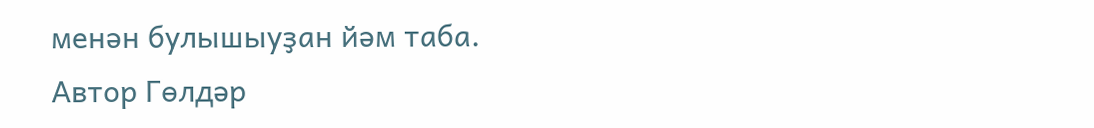менән булышыуҙан йәм таба.
Автор Гөлдәр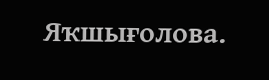Яҡшығолова.